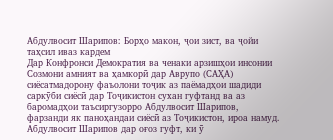Абдулвосит Шарипов: Борҳо макон, ҷои зист, ва ҷойи таҳсил иваз кардем
Дар Конфронси Демократия ва ченаки арзишҳои инсонии Созмони амният ва ҳамкорӣ дар Аврупо (САҲА) сиёсатмадорону фаъолони тоҷик аз паёмадҳои шадиди саркӯби сиёсӣ дар Тоҷикистон сухан гуфтанд ва аз баромадҳои таъсиргузорро Абдулвосит Шарипов, фарзанди як паноҳандаи сиёсӣ аз Тоҷикистон, ироа намуд.
Абдулвосит Шарипов дар оғоз гуфт, ки ӯ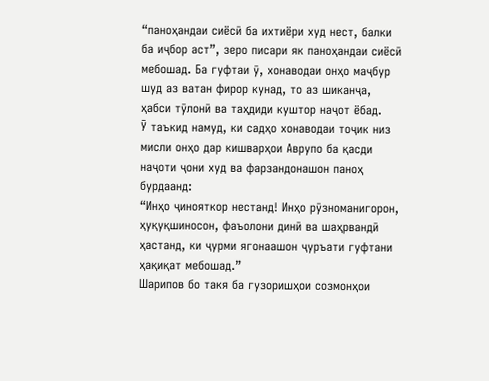“паноҳандаи сиёсӣ ба ихтиёри худ нест, балки ба иҷбор аст”, зеро писари як паноҳандаи сиёсӣ мебошад. Ба гуфтаи ӯ, хонаводаи онҳо маҷбур шуд аз ватан фирор кунад, то аз шиканҷа, ҳабси тӯлонӣ ва таҳдиди куштор наҷот ёбад.
Ӯ таъкид намуд, ки садҳо хонаводаи тоҷик низ мисли онҳо дар кишварҳои Аврупо ба қасди наҷоти ҷони худ ва фарзандонашон паноҳ бурдаанд:
“Инҳо ҷинояткор нестанд! Инҳо рӯзноманигорон, ҳуқуқшиносон, фаъолони динӣ ва шаҳрвандӣ ҳастанд, ки ҷурми ягонаашон ҷуръати гуфтани ҳақиқат мебошад.”
Шарипов бо такя ба гузоришҳои созмонҳои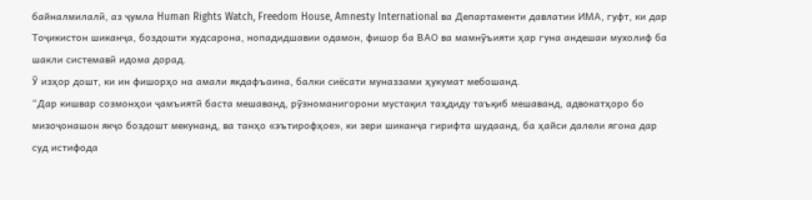байналмилалӣ, аз ҷумла Human Rights Watch, Freedom House, Amnesty International ва Департаменти давлатии ИМА, гуфт, ки дар Тоҷикистон шиканҷа, боздошти худсарона, нопадидшавии одамон, фишор ба ВАО ва мамнӯъияти ҳар гуна андешаи мухолиф ба шакли системавӣ идома дорад.
Ӯ изҳор дошт, ки ин фишорҳо на амали якдафъаина, балки сиёсати муназзами ҳукумат мебошанд.
“Дар кишвар созмонҳои ҷамъиятӣ баста мешаванд, рӯзноманигорони мустақил таҳдиду таъқиб мешаванд, адвокатҳоро бо мизоҷонашон якҷо боздошт мекунанд, ва танҳо «эътирофҳое», ки зери шиканҷа гирифта шудаанд, ба ҳайси далели ягона дар суд истифода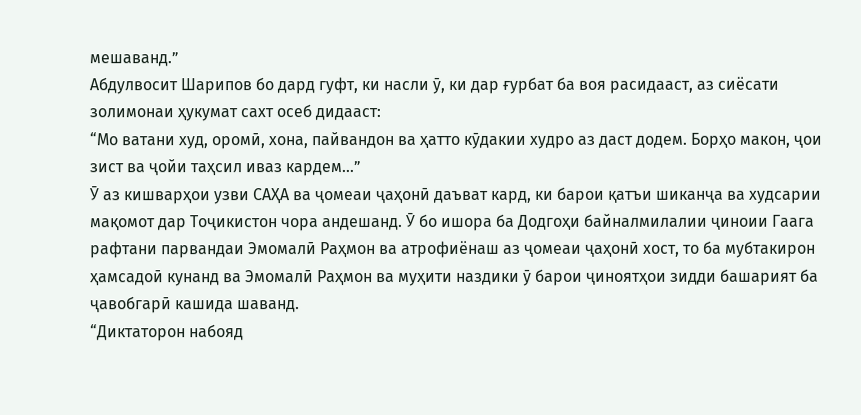мешаванд.”
Абдулвосит Шарипов бо дард гуфт, ки насли ӯ, ки дар ғурбат ба воя расидааст, аз сиёсати золимонаи ҳукумат сахт осеб дидааст:
“Мо ватани худ, оромӣ, хона, пайвандон ва ҳатто кӯдакии худро аз даст додем. Борҳо макон, ҷои зист ва ҷойи таҳсил иваз кардем…”
Ӯ аз кишварҳои узви САҲА ва ҷомеаи ҷаҳонӣ даъват кард, ки барои қатъи шиканҷа ва худсарии мақомот дар Тоҷикистон чора андешанд. Ӯ бо ишора ба Додгоҳи байналмилалии ҷиноии Гаага рафтани парвандаи Эмомалӣ Раҳмон ва атрофиёнаш аз ҷомеаи ҷаҳонӣ хост, то ба мубтакирон ҳамсадоӣ кунанд ва Эмомалӣ Раҳмон ва муҳити наздики ӯ барои ҷиноятҳои зидди башарият ба ҷавобгарӣ кашида шаванд.
“Диктаторон набояд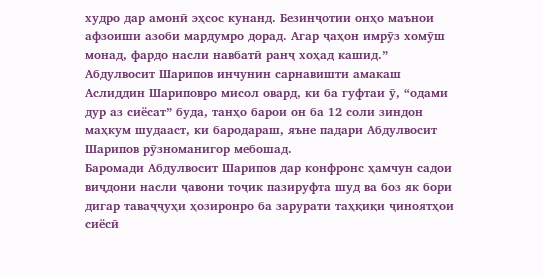худро дар амонӣ эҳсос кунанд. Безинҷотии онҳо маънои афзоиши азоби мардумро дорад. Агар ҷаҳон имрӯз хомӯш монад, фардо насли навбатӣ ранҷ хоҳад кашид.”
Абдулвосит Шарипов инчунин сарнавишти амакаш Аслиддин Шариповро мисол овард, ки ба гуфтаи ӯ, “одами дур аз сиёсат” буда, танҳо барои он ба 12 соли зиндон маҳкум шудааст, ки бародараш, яъне падари Абдулвосит Шарипов рӯзноманигор мебошад.
Баромади Абдулвосит Шарипов дар конфронс ҳамчун садои виҷдони насли ҷавони тоҷик пазируфта шуд ва боз як бори дигар таваҷҷуҳи ҳозиронро ба зарурати таҳқиқи ҷиноятҳои сиёсӣ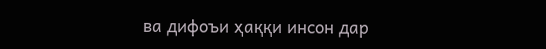ва дифоъи ҳаққи инсон дар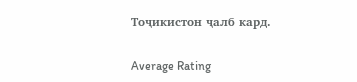Тоҷикистон ҷалб кард.

Average Rating